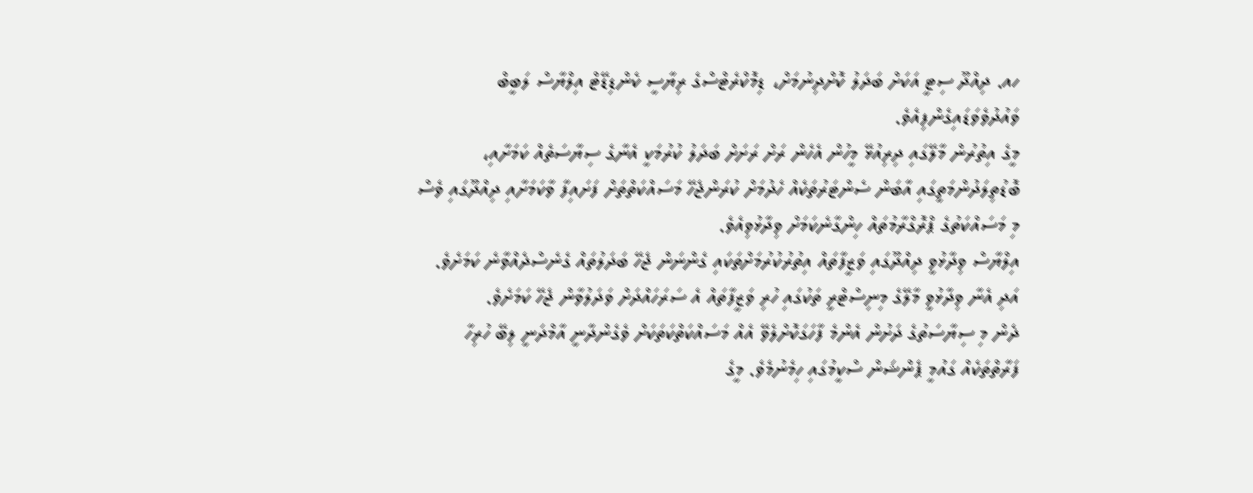ހއ. ދިއްދޫ ސިޓީ އަކަށް ބަދަލު ކޮށްދިނުމަށް، ޑިމޮކްރެޓްސްގެ ރިޔާސީ ކެންޑިޑޭޓް އިލްޔާސް ލަބީބް ވައުދުވެވަޑައިގެންފިއެވެ.
މީގެ އިތުރުން މާލޭގައި ދިރިއުޅޭ މީހުން އެހެން ރަށް ރަށަށް ބަދަލު ކުރުމަކީ އެނާގެ ސިޔާސަތެއް ކަމަށާއި، ބޮޑުތިލަދުންމަތީގައި އާބަން ސެންޓަރުތަކެއް ހެދުމަށް ކުރަންޖެހޭ މަސައްކަތްތަށް ފަށައިފާ ވާކަމަށާއި ދިއްދޫގައި ވެސް މި މަސައްކަތުގެ ޕްރޮގްރާމުތައް ހިންގާނެކަމަށް ވިދާޅުވިއެވެ.
އިލްޔާސް ވިދާޅުވީ ދިއްދޫގައި ވަޒީފާތައް އިތުރުކުރުމަށްތަކައި ގެންނަން ޖެހޭ ބަދަލުތައް ގެނެސްދެއްވާނެ ކަމަށެވެ. އަދި އެނާ ވިދާޅުވީ މާލޭގެ މިނިސްޓްރީ ތަކުގައި ހުރި ވަޒީފާތައް އެ ސަރަހައްދަށް ވަދަލުވާން ޖެހޭ ކަމަށެވެ.
ދެން މި ސިޔާސަތުގެ ދަށުން އެންމެ ފާހަގަކޮށްލެވޭ އެއް މަސައްކަތްކަތަކަށް ވެގެންދާނީ އާމްދަނީ ލިބޭ ހުރިހާ ފަރާތްތަކެއް ގައުމީ ޕެންޝަން ސްކީމުގައި ހިމެނުމެވެ. މީގެ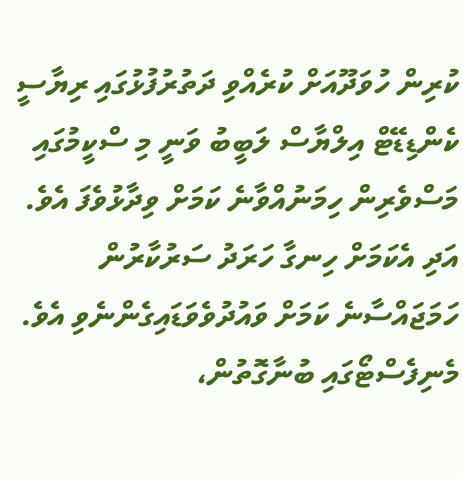ކުރިން ހުވަދޫއަށް ކުރެއްވި ދަތުރުފުޅުގައި ރިޔާސީ ކެންޑިޑޭޓް އިލްޔާސް ލަބީބު ވަނީ މި ސްކީމުގައި މަސްވެރިން ހިމަނުއްވާނެ ކަމަށް ވިދާޅުވެފަ އެވެ. އަދި އެކަމަށް ހިނގާ ހަރަދު ސަރުކާރުން ހަމަޖައްސާނެ ކަމަށް ވައުދުވެވަޑައިގެންނެވި އެވެ.
މެނިފެސްޓޯގައި ބުނާގޮތުން،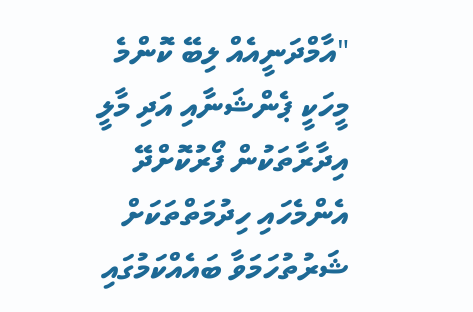"އާމްދަނީއެއް ލިބޭ ކޮންމެ މީހަކީ ޕެންޝަނާއި އަދި މާލީ އިދާރާތަކުން ފޯރުކޮށްދޭ އެންމެހައި ހިދުމަތްތަކަށް ޝަރުތުހަމަވާ ބައެއްކަމުގައި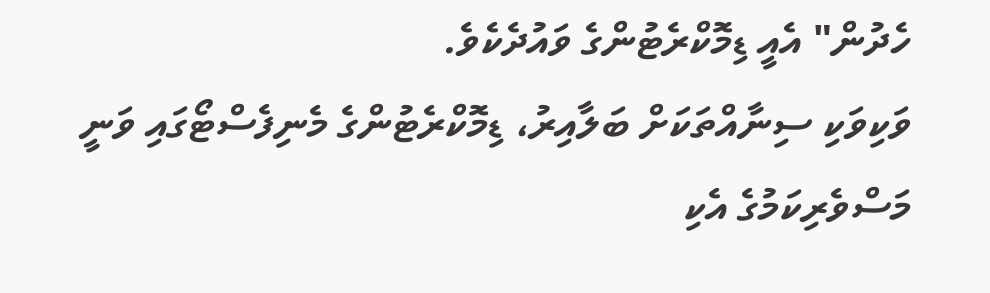ހެދުން" އެއީ ޑިމޮކްރެޓުންގެ ވައުދެކެވެ.
ވަކިވަކި ސިނާއްތަކަށް ބަލާއިރު، ޑިމޮކްރެޓުންގެ މެނިފެސްޓޯގައި ވަނީ މަސްވެރިކަމުގެ އެކި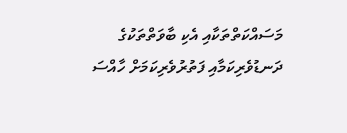މަސައްކަތްތަކާއި އެކި ބާވަތްތަކުގެ ދަނޑުވެރިކަމާއި ފަތުރުވެރިކަމަށް ހާއްސަ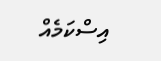އިސްކަމެއް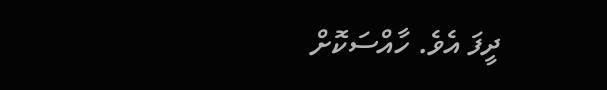ދީފަ އެވެ. ހާއްސަކޮށް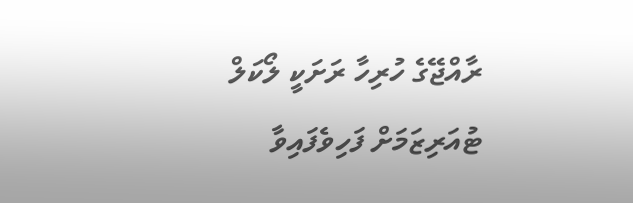ރާއްޖޭގެ ހުރިހާ ރަށަކީ ލޯކަލް ޓުއަރިޒަމަށް ފަހިވެފައިވާ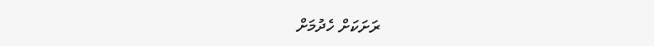ރަށަކަށް ހެދުމަށް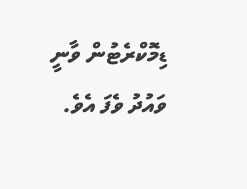ޑިމޮކްރެޓުން ވާނީ ވައުދު ވެފަ އެވެ.